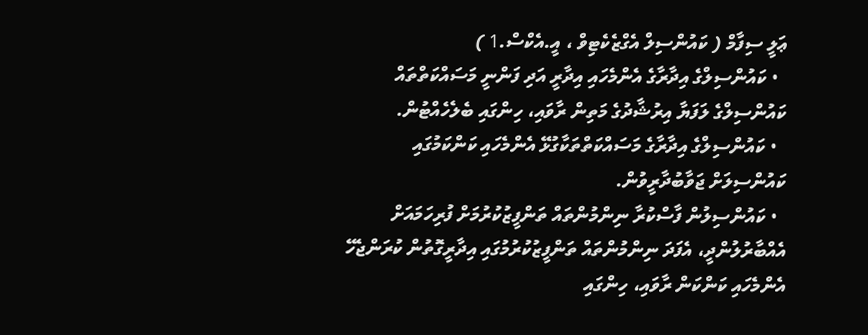ޢަލީ ސިފާމް ( ކައުންސިލް އެގްޒެކެޓިވް ، އީ.އެކްސް.1 )
  • ކައުންސިލްގެ އިދާރާގެ އެންމެހައި އިދާރީ އަދި ފަންނީ މަސައްކަތްތައް ކައުންސިލްގެ ލަފަޔާ އިރުޝާދުގެ މަތިން ރާވައި، ހިންގައި ބެލެހެއްޓުން.
  • ކައުންސިލްގެ އިދާރާގެ މަސައްކަތްތަކާގުޅޭ އެންމެހައި ކަންކަމުގައި ކައުންސިލަށް ޖަވާބުދާރީވުން.
  • ކައުންސިލުން ފާސްކުރާ ނިންމުންތައް ތަންފީޒުކުރުމަށް ފުރިހަމައަށް އެއްބާރުލުންދީ، އެފަދަ ނިންމުންތައް ތަންފީޒުކުރުމުގައި އިދާރީގޮތުން ކުރަންޖެހޭ އެންމެހައި ކަންކަން ރާވައި، ހިންގައި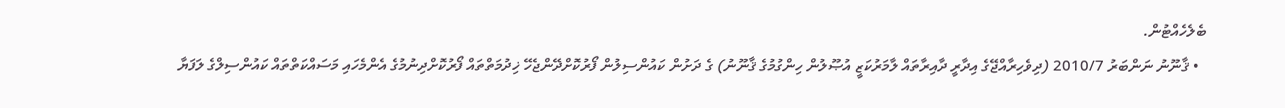ބެލެހެއްޓުން.
  • ޤާނޫނު ނަންބަރު 2010/7 (ދިވެހިރާއްޖޭގެ އިދާރީ ދާއިރާތައް ލާމަރުކަޒީ އުޞޫލުން ހިންގުމުގެ ޤާނޫނު) ގެ ދަށުން ކައުންސިލުން ފޯރުކޮށްދޭންޖެހޭ ޚިދުމަތްތައް ފޯރުކޮށްދިނުމުގެ އެންމެހައި މަސައްކަތްތައް ކައުންސިލްގެ ލަފަޔާ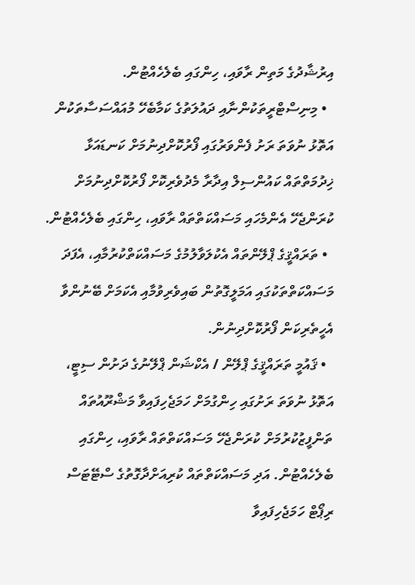އިރުޝާދުގެ މަތިން ރާވައި، ހިންގައި ބެލެހެއްޓުން.
  • މިނިސްޓްރީތަކުންނާއި ދައުލަތުގެ ކަމާބެހޭ މުއައްސަސާތަކުން އަތޮޅު ނުވަތަ ރަށު ފެންވަރުގައި ފޯރުކޮށްދިނުމަށް ކަނޑައަޅާ ޚިދުމަތްތައް ކައުންސިލް އިދާރާ މެދުވެރިކޮށް ފޯރުކޮށްދިނުމަށް ކުރަންޖެހޭ އެންމެހައި މަސައްކަތްތައް ރާވައި، ހިންގައި ބެލެހެއްޓުން.
  • ތަރައްޤީގެ ޕްލޭންތައް އެކުލަވާލުމުގެ މަސައްކަތްކުރުމާއި، އެފަދަ މަސައްކަތްތަކުގައި އަމަލީގޮތުން ބައިވެރިވުމާއި އެކަމަށް ބޭނުންވާ އެހީތެރިކަން ފޯރުކޮށްދިނުން.
  • ޤައުމީ ތަރައްޤީގެ ޕްލޭން / އެކްޝަން ޕްލޭނުގެ ދަށުން ސިޓީ، އަތޮޅު ނުވަތަ ރަށުގައި ހިންގުމަށް ހަމަޖެހިފައިވާ މަޝްރޫއުތައް ތަންފީޒުކުރުމަށް ކުރަންޖެހޭ މަސައްކަތްތައް ރާވައި، ހިންގައި ބެލެހެއްޓުން. އަދި މަސައްކަތްތައް ކުރިއަށްދާގޮތުގެ ސްޓޭޓަސް ރިޕޯޓް ހަމަޖެހިފައިވާ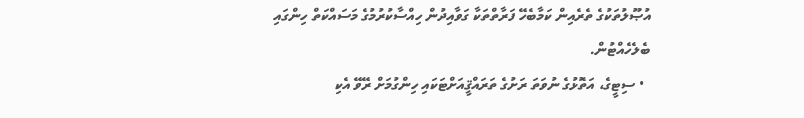އުޞޫލުތަކުގެ ތެރެއިން ކަމާބެހޭ ފަރާތްތަކާ ގަވާއިދުން ހިއްސާކުރުމުގެ މަސައްކަތް ހިންގައި ބެލެހެއްޓުން.
  • ސިޓީގެ، އަތޮޅުގެ ނުވަތަ ރަށުގެ ތަރައްޤީއަށްޓަކައި ހިންގުމަށް ރޭވޭ އެކި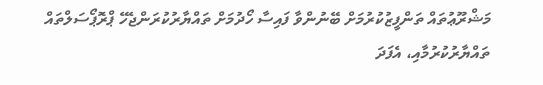މަޝްރޫޢުތައް ތަންފީޒުކުރުމަށް ބޭނުންވާ ފައިސާ ހޯދުމަށް ތައްޔާރުކުރަންޖެހޭ ޕްރޮޕޯސަލްތައް ތައްޔާރުކުރުމާއި، އެފަދަ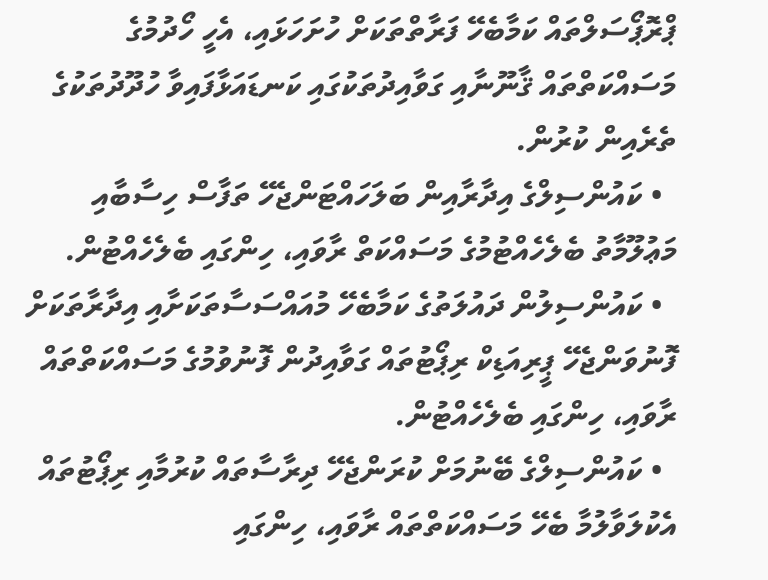ޕްރޮޕޯސަލްތައް ކަމާބެހޭ ފަރާތްތަކަށް ހުށަހަޅައި، އެހީ ހޯދުމުގެ މަސައްކަތްތައް ޤާނޫނާއި ގަވާއިދުތަކުގައި ކަނޑައަޅާފައިވާ ހުދޫދުތަކުގެ ތެރެއިން ކުރުން.
  • ކައުންސިލްގެ އިދާރާއިން ބަލަހައްޓަންޖެހޭ ތަފާސް ހިސާބާއި މަޢުލޫމާތު ބެލެހެއްޓުމުގެ މަސައްކަތް ރާވައި، ހިންގައި ބެލެހެއްޓުން.
  • ކައުންސިލުން ދައުލަތުގެ ކަމާބެހޭ މުއައްސަސާތަކަށާއި އިދާރާތަކަށް ފޮނުވަންޖެހޭ ޕީރިއަޑިކް ރިޕޯޓުތައް ގަވާއިދުން ފޮނުވުމުގެ މަސައްކަތްތައް ރާވައި، ހިންގައި ބެލެހެއްޓުން.
  • ކައުންސިލްގެ ބޭނުމަށް ކުރަންޖެހޭ ދިރާސާތައް ކުރުމާއި ރިޕޯޓުތައް އެކުލަވާލުމާ ބެހޭ މަސައްކަތްތައް ރާވައި، ހިންގައި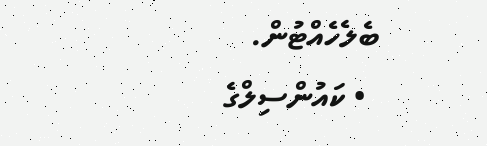ބެލެހެއްޓުން.
  • ކައުންސިލްގެ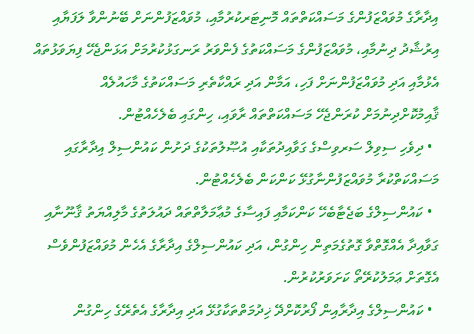އިދާރާގެ މުވައްޒަފުންގެ މަސައްކަތްތައް މޮނިޓަރކުރުމާއި، މުވައްޒަފުންނަށް ބޭނުންވާ ލަފަޔާއި އިރުޝާދު ދިނުމާއި، މުވައްޒަފުންގެ މަސައްކަތުގެ ފެންވަރު ރަނގަޅުކުރުމަށް އަޅަންޖެހޭ ފިޔަވަޅުތައް އެޅުމާއި އަދި މުވައްޒަފުންނަށް ފަހި، އަމާން އަދި ރައްކާތެރި މަސައްކަތުގެ މާހައުލެއް ޤާއިމުކޮށްދިނުމަށް ކުރަންޖެހޭ މަސައްކަތްތައް ރާވައި، ހިންގައި ބެލެހެއްޓުން.
  • ދިވެހި ސިވިލް ސަރވިސްގެ ގަވާއިދުތަކާއި އުޞޫލުތަކުގެ ދަށުން ކައުންސިލް އިދާރާގައި މަސައްކަތްކުރާ މުވައްޒަފުންނާގުޅޭ ކަންކަން ބެލެހެއްޓުން.
  • ކައުންސިލްގެ ބަޖެޓާބެހޭ ކަންކަމާއި ފައިސާގެ މުޢާމަލާތްތައް ދައުލަތުގެ މާލިއްޔަތު ޤާނޫނާއި ގަވާއިދާ އެއްގޮތްވާ ގޮތުގެމަތިން ހިންގުން، އަދި ކައުންސިލްގެ އިދާރާގެ އެހެން މުވައްޒަފުންވެސް އެގޮތަށް ޢަމަލުކުރޭތޯ ކަށަވަރުކުރުން.
  • ކައުންސިލްގެ އިދާރާއިން ފޯރުކޮށްދޭ ޚިދުމަތްތަކާގުޅޭ އަދި އިދާރާގެ އެތެރޭގެ ހިންގުން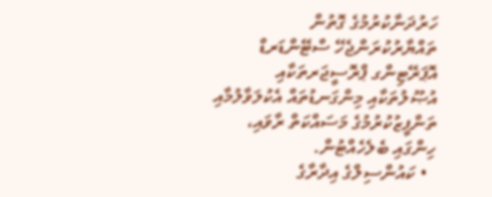ހަރުދަނާކުރުމުގެ ގޮތުން ތައްޔާރުކުރަންޖެހޭ ސްޓޭންޑަރޑް އޮޕަރޭޓިންގ ޕްރޮސީޖަރތަކާއި އުޞޫލުތަކާއި މިންގަނޑުތައް އެކުލަވާލުމާއި ތަންފީޒުކުރުމުގެ މަސައްކަތް ރާވައި، ހިންގައި ބެލެހެއްޓުން.
  • ކައުންސިލްގެ އިދާރާގެ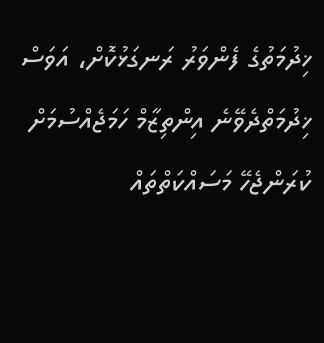ޚިދުމަތުގެ ފެންވަރު ރަނގަޅުކޮށް، އަވަސް ޚިދުމަތްދެވޭނެ އިންތިޒާމް ހަމަޖެއްސުމަށް ކުރަންޖެހޭ މަސައްކަތްތައް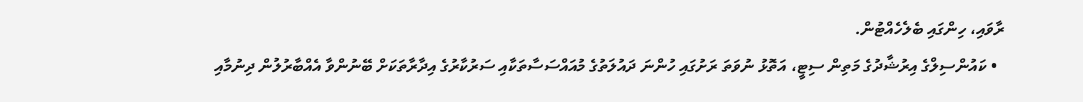ރާވައި، ހިންގައި ބެލެހެއްޓުން.
  • ކައުންސިލްގެ އިރުޝާދުގެ މަތިން ސިޓީ، އަތޮޅު ނުވަތަ ރަށުގައި ހުންނަ ދައުލަތުގެ މުއައްސަސާތަކާއި ސަރުކާރުގެ އިދާރާތަކަށް ބޭނުންވާ އެއްބާރުލުން ދިނުމާއި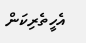އެހީތެރިކަން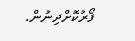ފޯރުކޮށްދިނުން.